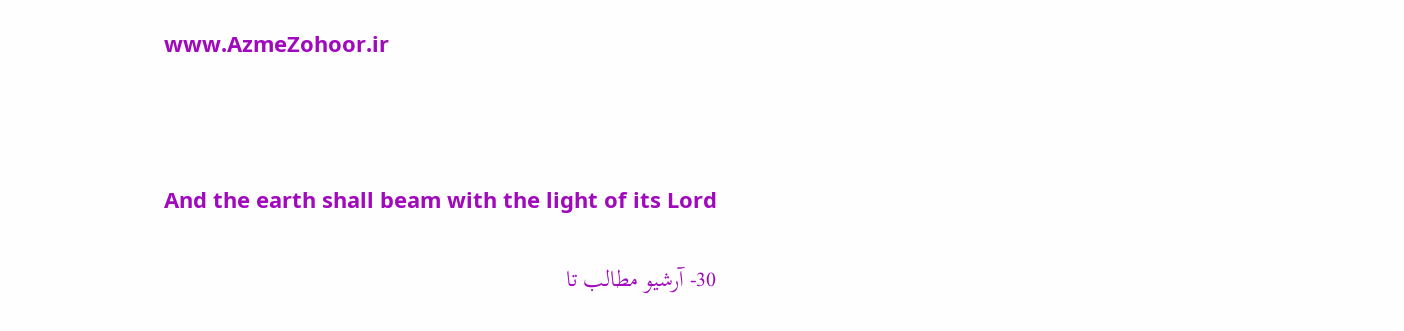www.AzmeZohoor.ir



And the earth shall beam with the light of its Lord

30- آرشیو مطالب تا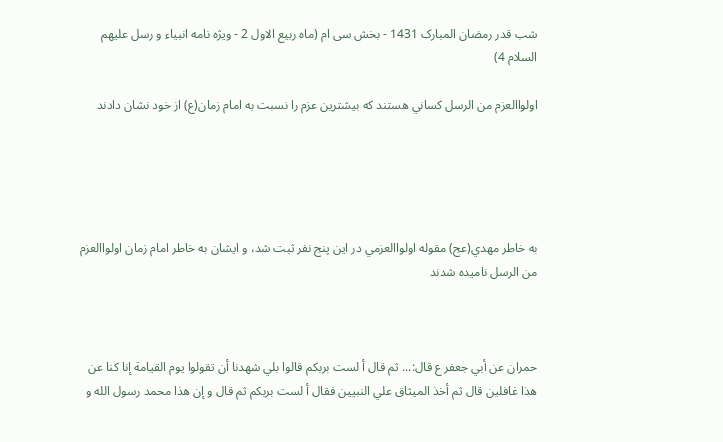شب قدر رمضان المبارک 1431 - بخش سی ام (ماه ربیع الاول 2 - ویژه نامه انبیاء و رسل علیهم السلام 4)

اولواالعزم من الرسل کساني هستند که بيشترين عزم را نسبت به امام زمان(ع) از خود نشان دادند





به خاطر مهدي(عج) مقوله اولواالعزمي در اين پنج نفر ثبت شد، و ايشان به خاطر امام زمان اولواالعزم من الرسل ناميده شدند



حمران عن أبي جعفر ع قال:... ثم قال أ لست بربکم قالوا بلي شهدنا أن تقولوا يوم القيامة إنا کنا عن هذا غافلين قال ثم أخذ الميثاق علي النبيين فقال أ لست بربکم ثم قال و إن هذا محمد رسول الله و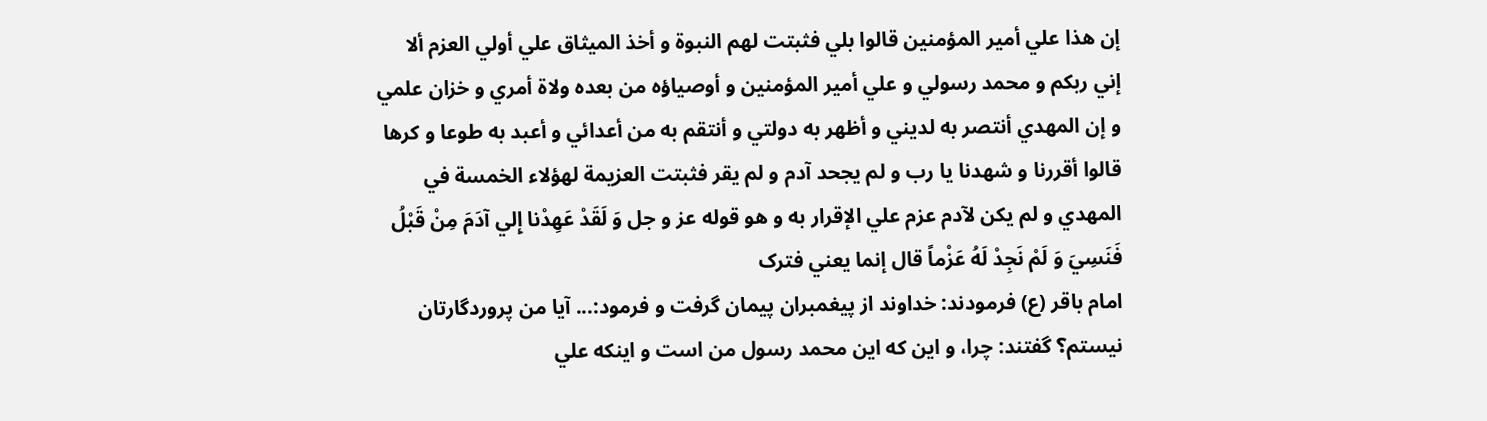إن هذا علي أمير المؤمنين قالوا بلي فثبتت لهم النبوة و أخذ الميثاق علي أولي العزم ألا إني ربکم و محمد رسولي و علي أمير المؤمنين و أوصياؤه من بعده ولاة أمري و خزان علمي و إن المهدي أنتصر به لديني و أظهر به دولتي و أنتقم به من أعدائي و أعبد به طوعا و کرها قالوا أقررنا و شهدنا يا رب و لم يجحد آدم و لم يقر فثبتت العزيمة لهؤلاء الخمسة في المهدي و لم يکن لآدم عزم علي الإقرار به و هو قوله عز و جل وَ لَقَدْ عَهِدْنا إِلي آدَمَ مِنْ قَبْلُ فَنَسِيَ وَ لَمْ نَجِدْ لَهُ عَزْماً قال إنما يعني فترک
امام باقر (ع) فرمودند: خداوند از پيغمبران پيمان گرفت و فرمود:... آيا من پروردگارتان نيستم؟ گفتند: چرا، و اين که اين محمد رسول من است و اينکه علي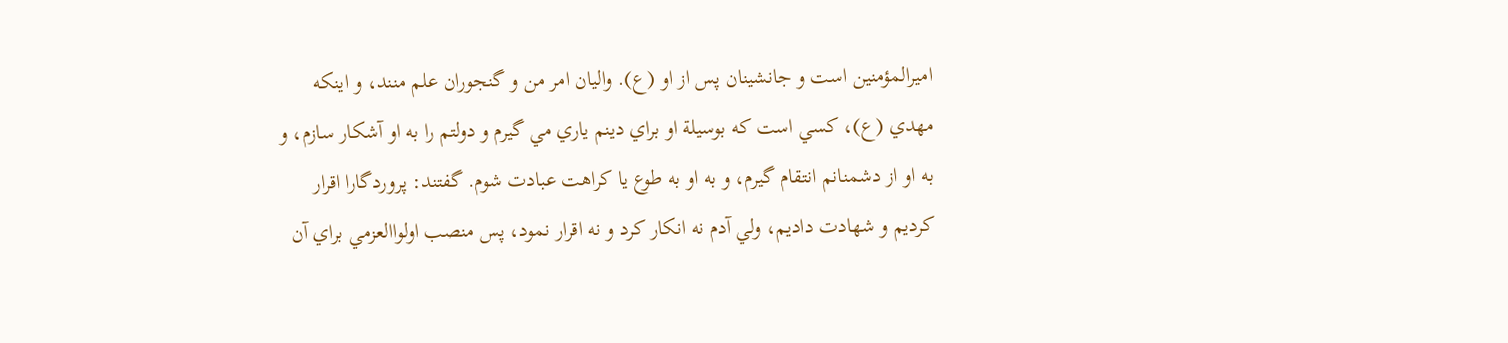اميرالمؤمنين است و جانشينان پس از او (ع). واليان امر من و گنجوران علم منند، و اينکه مهدي (ع)، کسي است که بوسيلة او براي دينم ياري مي گيرم و دولتم را به او آشکار سازم، و به او از دشمنانم انتقام گيرم، و به او به طوع يا کراهت عبادت شوم. گفتند: پروردگارا اقرار کرديم و شهادت داديم، ولي آدم نه انکار کرد و نه اقرار نمود، پس منصب اولواالعزمي براي آن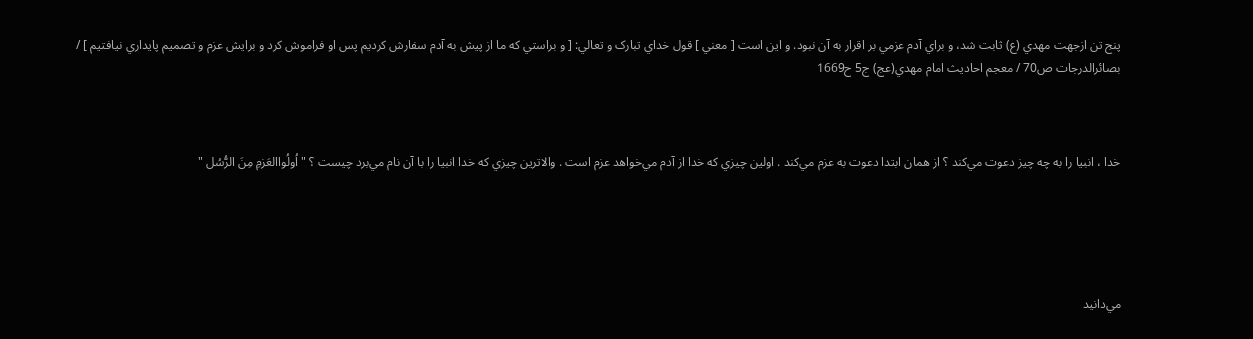پنج تن ازجهت مهدي (ع) ثابت شد، و براي آدم عزمي بر اقرار به آن نبود. و اين است [ معني ] قول خداي تبارک و تعالي: [ و براستي که ما از پيش به آدم سفارش کرديم پس او فراموش کرد و برايش عزم و تصميم پايداري نيافتيم ] / بصائرالدرجات ص70 / معجم احاديث امام مهدي(عج) ج5 ح1669



خدا ، انبيا را به چه چيز دعوت مي‌‌کند ؟ از همان ابتدا دعوت به عزم مي‌‌کند . اولين چيزي که خدا از آدم مي‌‌خواهد عزم است . والاترين چيزي که خدا انبيا را با آن نام مي‌‌برد چيست ؟ " اُولُواالعَزمِ مِنَ الرُّسُل "





مي‌دانيد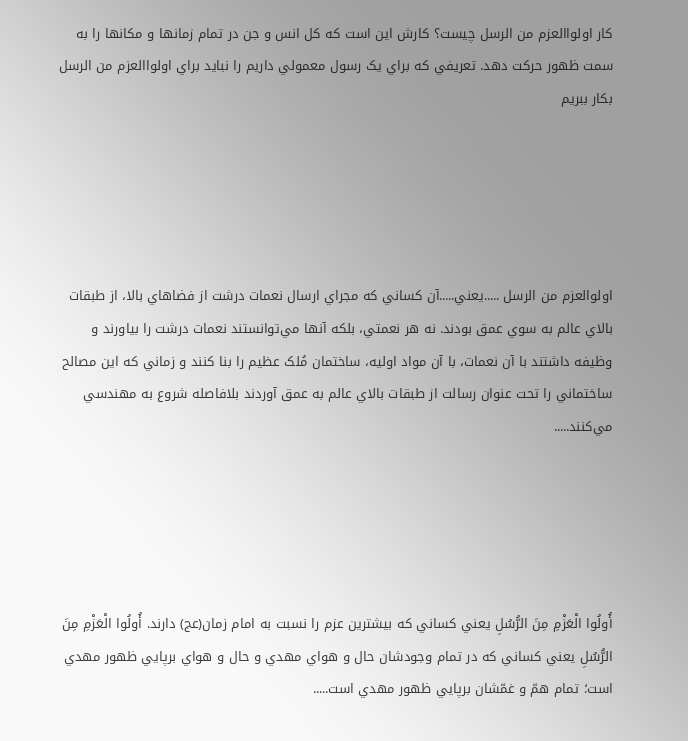کار اولواالعزم من الرسل چيست؟ کارش اين است که کل انس و جن در تمام زمانها و مکانها را به سمت ظهور حرکت ‌دهد. تعريفي که براي يک رسول معمولي داريم را نبايد براي اولواالعزم من الرسل بکار ببريم





اولوالعزم من الرسل .....يعني.....آن کساني که مجراي ارسال نعمات درشت از فضاهاي بالا، از طبقات بالاي عالم به سوي عمق بودند. نه هر نعمتي، بلکه آنها مي‌توانستند نعمات درشت را بياورند و وظيفه داشتند با آن نعمات، با آن مواد اوليه، ساختمان مُلک عظيم را بنا کنند و زماني که اين مصالح ساختماني را تحت عنوان رسالت از طبقات بالاي عالم به عمق آوردند بلافاصله شروع به مهندسي مي‌کنند.....





أُولُوا الْعَزْمِ مِنَ الرُّسُلِ يعني کساني که بيشترين عزم را نسبت به امام زمان(عج) دارند. أُولُوا الْعَزْمِ مِنَ الرُّسُلِ يعني کساني که در تمام وجودشان حال و هواي مهدي و حال و هواي برپايي ظهور مهدي است؛ تمام همّ و غمّشان برپايي ظهور مهدي است.....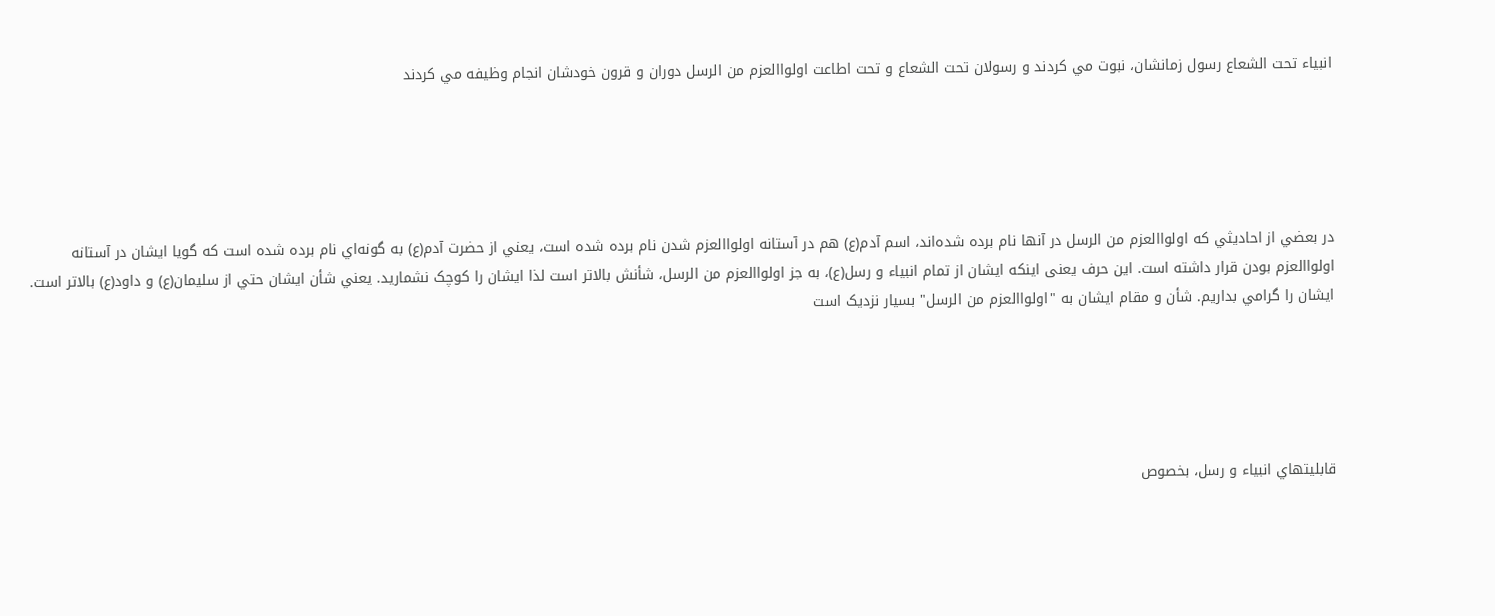انبياء تحت الشعاع رسول زمانشان، نبوت مي کردند و رسولان تحت الشعاع و تحت اطاعت اولواالعزم من الرسل دوران و قرون خودشان انجام وظيفه مي کردند





در بعضي از احاديثي که اولواالعزم من الرسل در آنها نام برده شده‌اند، اسم آدم(ع) هم در آستانه اولواالعزم شدن نام برده شده است، يعني از حضرت آدم(ع) به گونه‌اي نام برده شده است که گويا ايشان در آستانه اولواالعزم بودن قرار داشته است. اين حرف يعنی اينکه ايشان از تمام انبياء و رسل(ع)، به جز اولواالعزم من الرسل، شأنش بالاتر است لذا ايشان را کوچک نشماريد. يعني شأن ايشان حتي از سليمان(ع) و داود(ع) بالاتر است. ايشان را گرامي بداريم. شأن و مقام ايشان به "اولواالعزم من الرسل" بسيار نزديک است





قابليتهاي انبياء و رسل، بخصوص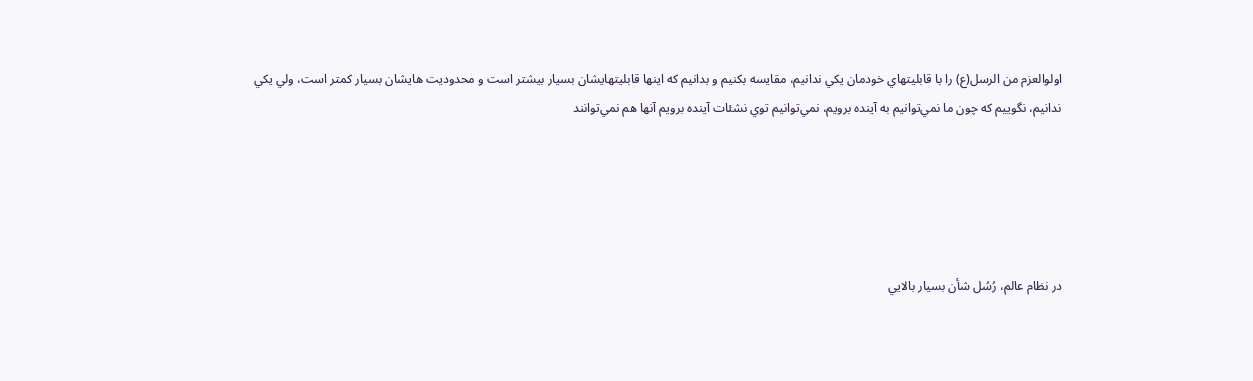اولوالعزم من الرسل(ع) را با قابليتهاي خودمان يکي ندانيم، مقايسه بکنيم و بدانيم که اينها قابليتهايشان بسيار بيشتر است و محدوديت هايشان بسيار کمتر است، ولي يکي ندانيم، نگوييم که چون ما نمي‌توانيم به آينده برويم، نمي‌توانيم توي نشئات آينده برويم آنها هم نمي‌توانند





در نظام عالم، رُسُل شأن بسيار بالايي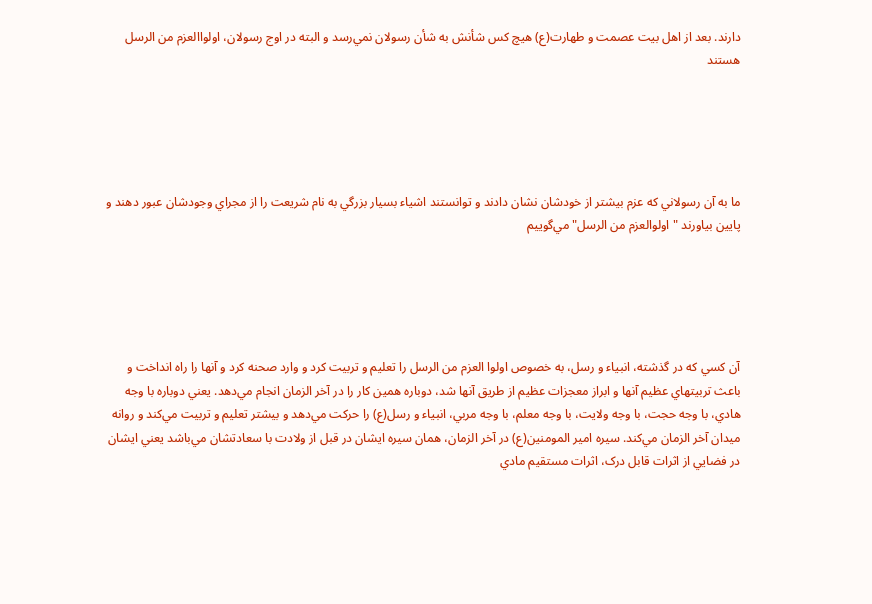دارند. بعد از اهل بيت عصمت و طهارت(ع) هيچ کس شأنش به شأن رسولان نمي‌رسد و البته در اوج رسولان، اولواالعزم من الرسل هستند





ما به آن رسولاني که عزم بيشتر از خودشان نشان دادند و توانستند اشياء بسيار بزرگي به نام شريعت را از مجراي وجودشان عبور دهند و پايين بياورند "اولوالعزم من الرسل" مي‌گوييم





آن کسي که در گذشته، انبياء و رسل، به خصوص اولوا العزم من الرسل را تعليم و تربيت کرد و وارد صحنه کرد و آنها را راه انداخت و باعث تربيتهاي عظيم آنها و ابراز معجزات عظيم از طريق آنها شد، دوباره همين کار را در آخر الزمان انجام مي‌دهد. يعني دوباره با وجه هادي، با وجه حجت، با وجه ولايت، با وجه معلم، با وجه مربي، انبياء و رسل(ع) را حرکت مي‌دهد و بيشتر تعليم و تربيت مي‌کند و روانه ميدان آخر الزمان مي‌کند. سيره امير المومنين(ع) در آخر الزمان، همان سيره ايشان در قبل از ولادت با سعادتشان مي‌باشد يعني ايشان در فضايي از اثرات قابل درک، اثرات مستقيم مادي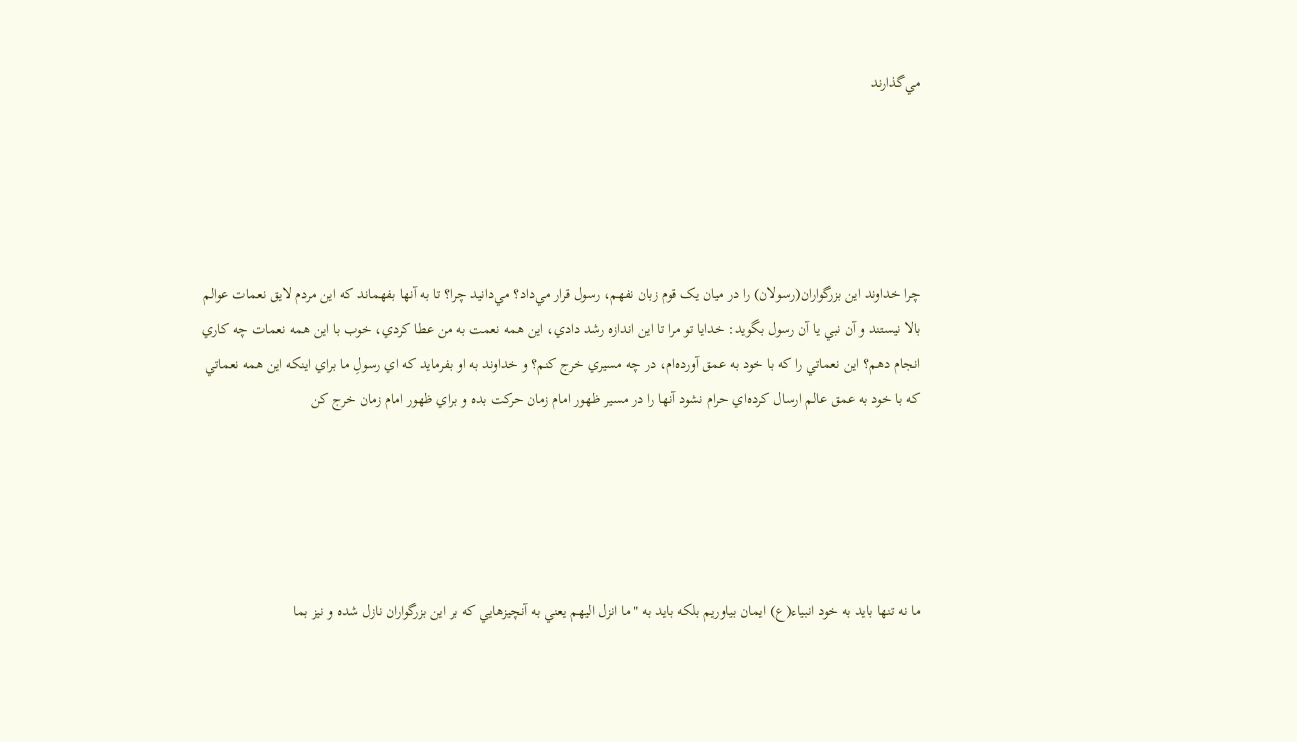مي‌گذارند





چرا خداوند اين بزرگواران(رسولان) را در ميان يک قوم زبان نفهم، رسول قرار مي‌داد؟ مي‌دانيد چرا؟ تا به آنها بفهماند که اين مردم لايق نعمات عوالم بالا نيستند و آن نبي يا آن رسول بگويد: خدايا تو مرا تا اين اندازه رشد دادي، اين همه نعمت به من عطا کردي، خوب با اين همه نعمات چه کاري انجام دهم؟ اين نعماتي را که با خود به عمق آورده‌ام، در چه مسيري خرج کنم؟ و خداوند به او بفرمايد که اي رسولِ ما براي اينکه اين همه نعماتي که با خود به عمق عالم ارسال کرده‌اي حرام نشود آنها را در مسير ظهور امام زمان حرکت بده و براي ظهور امام زمان خرج کن





ما نه تنها بايد به خود انبياء(ع) ايمان بياوريم بلکه بايد به "ما انزل اليهم يعني به آنچيزهايي که بر اين بزرگواران نازل شده و نيز بما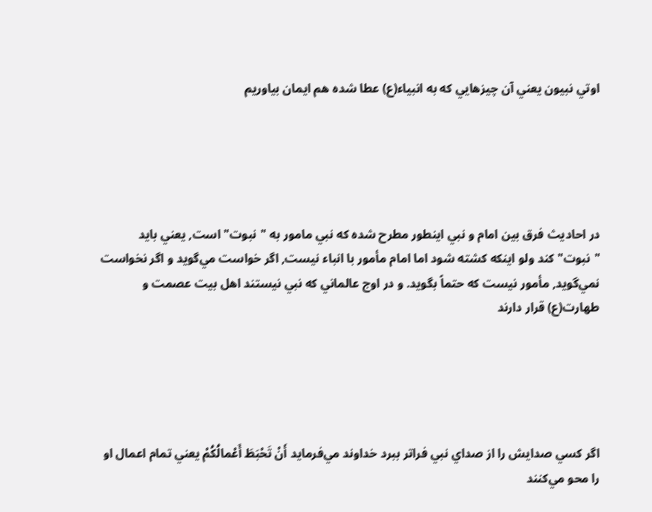اوتي نبيون يعني آن چيزهايي که به انبياء(ع) عطا شده هم ايمان بياوريم





در احاديث فرق بين امام و نبي اينطور مطرح شده که نبي مامور به "نبوت" است, يعني بايد "نبوت" کند ولو اينکه کشته شود اما امام مأمور با انباء نيست, اگر خواست مي‌گويد و اگر نخواست نمي‌گويد, مأمور نيست که حتماً بگويد. و در اوج عالماني که نبي نيستند اهل بيت عصمت و طهارت(ع) قرار دارند





اگر کسي صدايش را از صداي نبي فراتر ببرد خداوند مي‌فرمايد أَنْ تَحْبَطَ أَعْمالُکُمْ يعني تمام اعمال او را محو مي‌کنند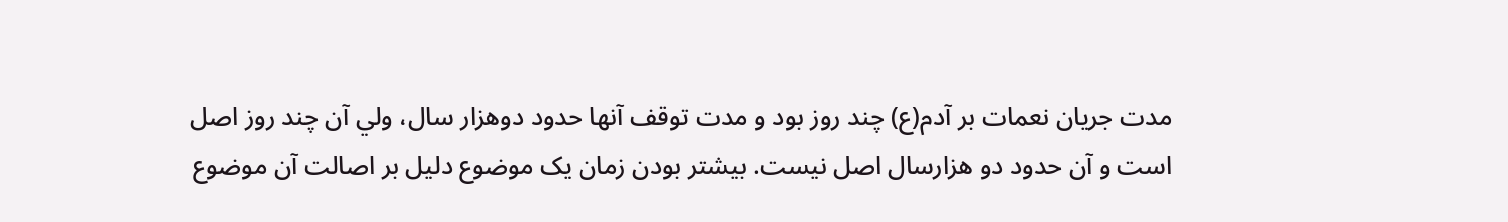مدت جريان نعمات بر آدم(ع) چند روز بود و مدت توقف آنها حدود دوهزار سال، ولي آن چند روز اصل است و آن حدود دو هزارسال اصل نيست. بيشتر بودن زمان يک موضوع دليل بر اصالت آن موضوع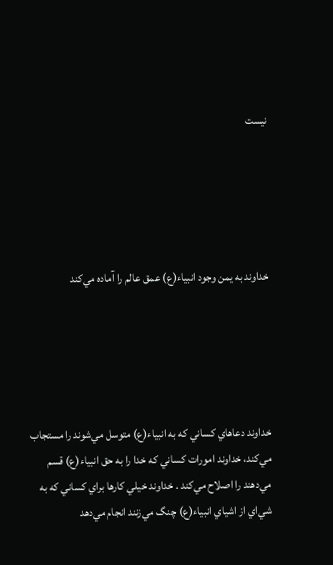نيست





خداوند به يمن وجود انبياء(ع) عمق عالم را آماده مي‌کند





خداوند دعاهاي کساني که به انبياء(ع) متوسل مي‌شوند را مستجاب مي‌کند، خداوند امورات کساني که خدا را به حق انبياء(ع) قسم مي‌دهند را اصلاح مي‌کند . خداوند خيلي کارها براي کساني که به شي‌اي از اشياي انبياء(ع) چنگ مي‌زنند انجام مي‌دهد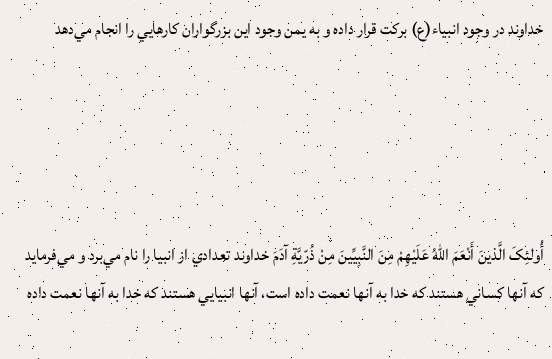خداوند در وجود انبياء(ع) برکت قرار داده و به يمن وجود اين بزرگواران کارهايي را انجام مي‌دهد





أُولئِکَ الَّذينَ أَنْعَمَ اللّهُ عَلَيْهِمْ مِنَ النَّبِيِّينَ مِنْ ذُرّيَّةِ آدَمَ خداوند تعدادي از انبيا را نام مي‌برد و مي‌فرمايد که آنها کساني هستند که خدا به آنها نعمت داده است، آنها انبيايي هستند که خدا به آنها نعمت داده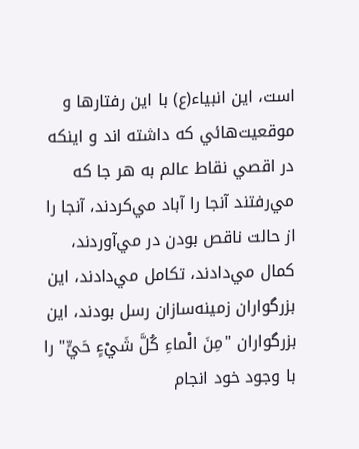است، اين انبياء(ع) با اين رفتارها و موقعيت‌هائي که داشته اند و اينکه در اقصي نقاط عالم به هر جا که مي‌رفتند آنجا را آباد مي‌کردند، آنجا را از حالت ناقص بودن در مي‌آوردند، کمال مي‌دادند، تکامل مي‌دادند، اين بزرگواران زمينه‌سازان رسل بودند، اين بزرگواران "مِنَ الْماءِ کُلَّ شَيْءٍ حَيٍّ" را با وجود خود انجام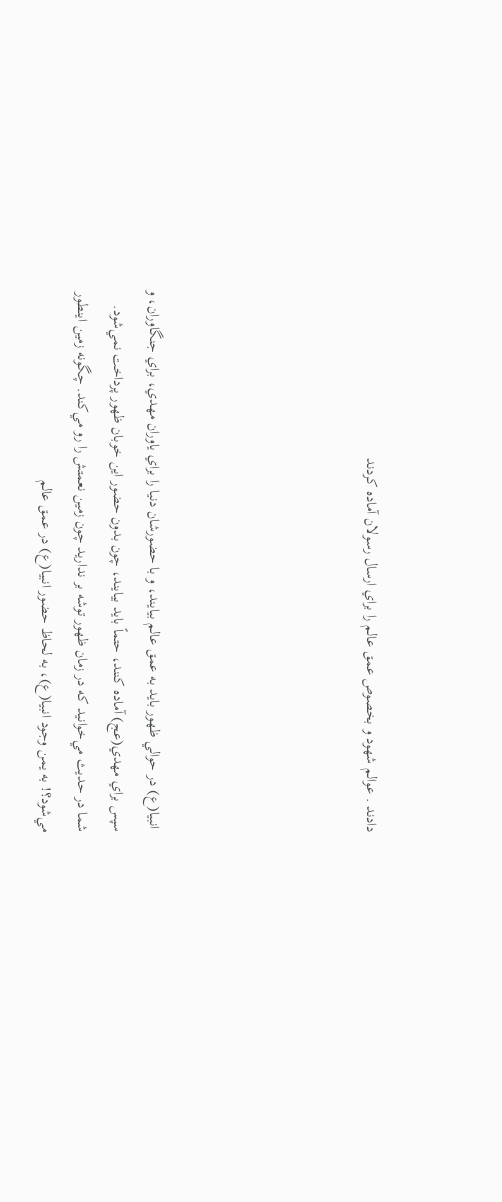دادند . عوالم شهود و بخصوص عمق عالم را براي ارسال رسولان آماده کردند





 انبيا(ع) در حوالي ظهور بايد به عمق عالم بيايند، و با حضورشان دنيا را براي ياوران مهدي، براي جنگاوران، و سپس براي مهدي(عج) آماده کنند، حتماً بايد بيايند، چون بدون حضور اين خوبان ظهور پرداخت نمي‌شود. شما در حديث مي‌خوانيد که در زمان ظهور توشه بر نداريد چون زمين نعمتش را رو مي‌کند. چگونه زمين اينطور مي‌شود؟! به يمن وجود انبيا(ع)، به لحاظ حضور انبيا(ع) در عمق عالم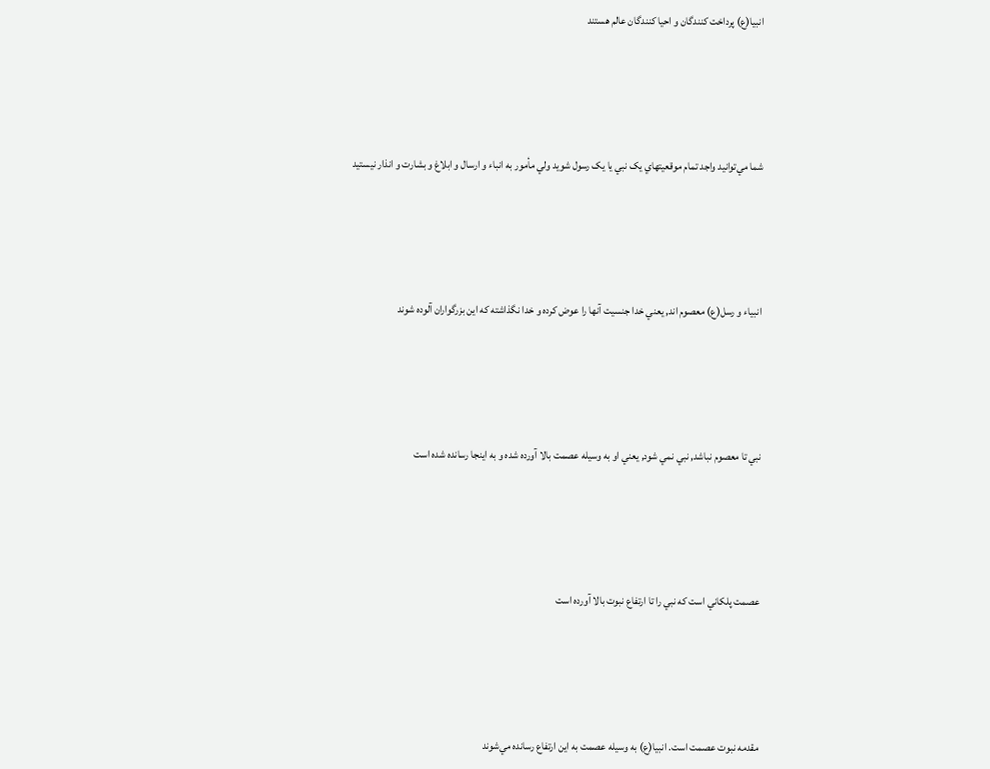انبيا(ع) پرداخت کنندگان و احيا کنندگان عالم هستند





شما مي‌توانيد واجد تمام موقعيتهاي يک نبي يا يک رسول شويد ولي مأمور به انباء و ارسال و ابلاغ و بشارت و انذار نيستيد





انبياء و رسل(ع) معصوم اند, يعني خدا جنسيت آنها را عوض کرده و خدا نگذاشته که اين بزرگواران آلوده شوند





نبي تا معصوم نباشد, نبي نمي شود, يعني او به وسيله عصمت بالا آورده شده و به اينجا رسانده شده است





عصمت پلکاني است که نبي را تا ارتفاع نبوت بالا آورده است





مقدمه نبوت عصمت است. انبيا(ع) به وسيله عصمت به اين ارتفاع رسانده مي‌شوند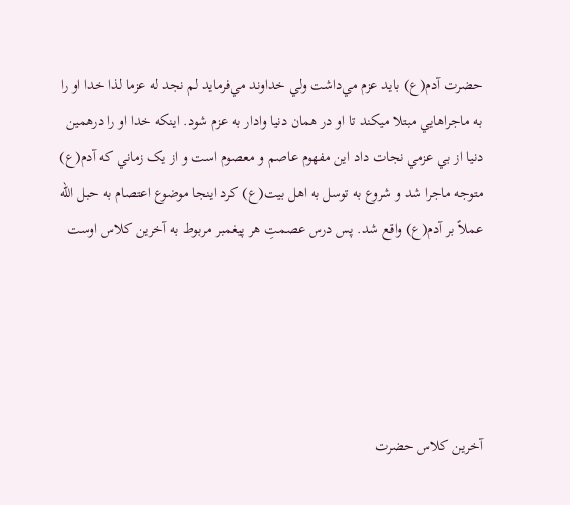حضرت آدم(ع) بايد عزم مي‌داشت ولي خداوند مي‌فرمايد لم نجد له عزما لذا خدا او را به ماجراهايي مبتلا ميکند تا او در همان دنيا وادار به عزم شود. اينکه خدا او را درهمين دنيا از بي عزمي نجات داد اين مفهوم عاصم و معصوم است و از يک زماني که آدم(ع) متوجه ماجرا شد و شروع به توسل به اهل بيت(ع) کرد اينجا موضوع اعتصام به حبل الله عملاً بر آدم(ع) واقع شد. پس درس عصمتِ هر پيغمبر مربوط به آخرين کلاس اوست





آخرين کلاس حضرت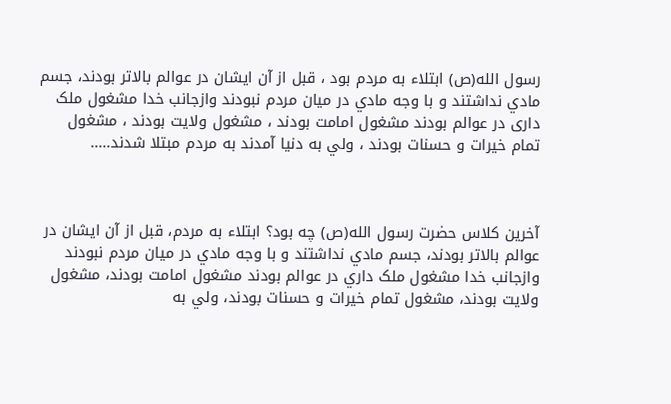رسول الله(ص) ابتلاء به مردم بود ، قبل از آن ايشان در عوالم بالاتر بودند، جسم مادي نداشتند و با وجه مادي در ميان مردم نبودند وازجانب خدا مشغول ملک داری در عوالم بودند مشغول امامت بودند ، مشغول ولايت بودند ، مشغول تمام خيرات و حسنات بودند ، ولي به دنيا آمدند به مردم مبتلا شدند.....



آخرين کلاس حضرت رسول الله(ص) چه بود؟ ابتلاء به مردم، قبل از آن ايشان در عوالم بالاتر بودند، جسم مادي نداشتند و با وجه مادي در ميان مردم نبودند وازجانب خدا مشغول ملک داري در عوالم بودند مشغول امامت بودند، مشغول ولايت بودند، مشغول تمام خيرات و حسنات بودند، ولي به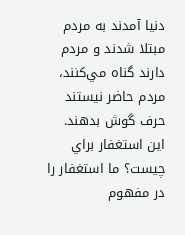دنيا آمدند به مردم مبتلا شدند و مردم دارند گناه مي‌کنند، مردم حاضر نيستند حرف گوش بدهند. اين استغفار براي چيست؟ ما استغفار را در مفهوم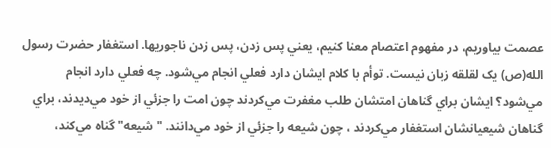عصمت بياوريم، در مفهوم اعتصام معنا کنيم، يعني پس زدن، پس زدن ناجوريها. استغفار حضرت رسول الله(ص) يک لقلقه زبان نيست. توأم با کلام ايشان دارد فعلي انجام مي‌شود. چه فعلي دارد انجام مي‌شود؟ ايشان براي گناهان امتشان طلب مغفرت مي‌کردند چون امت را جزئي از خود مي‌ديدند، براي گناهان شيعيانشان استغفار مي‌کردند ، چون شيعه را جزئي از خود مي‌دانند. "شيعه" گناه مي‌کند،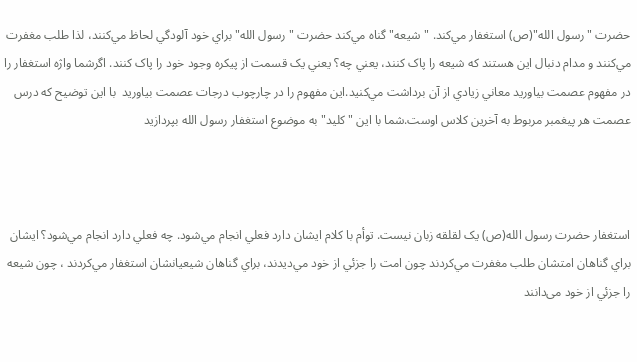حضرت "رسول الله"(ص) استغفار مي‌کند. "شيعه" گناه مي‌کند حضرت "رسول الله" براي خود آلودگي لحاظ مي‌کنند، لذا طلب مغفرت مي‌کنند و مدام دنبال اين هستند که شيعه را پاک کنند، يعني چه؟ يعني يک قسمت از پيکره وجود خود را پاک کنند. اگرشما واژه استغفار را در مفهوم عصمت بياوريد معاني زيادي از آن برداشت مي‌کنيد.اين مفهوم را در چارچوب درجات عصمت بياوريد  با اين توضيح که درس عصمت هر پيغمبر مربوط به آخرين کلاس اوست.شما با اين "کليد" به موضوع استغفار رسول الله بپردازيد



استغفار حضرت رسول الله(ص) يک لقلقه زبان نيست. توأم با کلام ايشان دارد فعلي انجام مي‌شود. چه فعلي دارد انجام مي‌شود؟ ايشان براي گناهان امتشان طلب مغفرت مي‌کردند چون امت را جزئي از خود مي‌ديدند، براي گناهان شيعيانشان استغفار مي‌کردند ، چون شيعه را جزئي از خود می‌دانند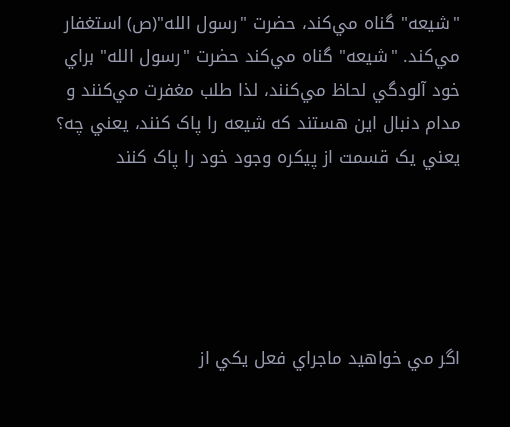"شيعه" گناه مي‌کند، حضرت "رسول الله"(ص) استغفار مي‌کند. "شيعه" گناه مي‌کند حضرت "رسول الله" براي خود آلودگي لحاظ مي‌کنند، لذا طلب مغفرت مي‌کنند و مدام دنبال اين هستند که شيعه را پاک کنند، يعني چه؟ يعني يک قسمت از پيکره وجود خود را پاک کنند





اگر مي خواهيد ماجراي فعل يکي از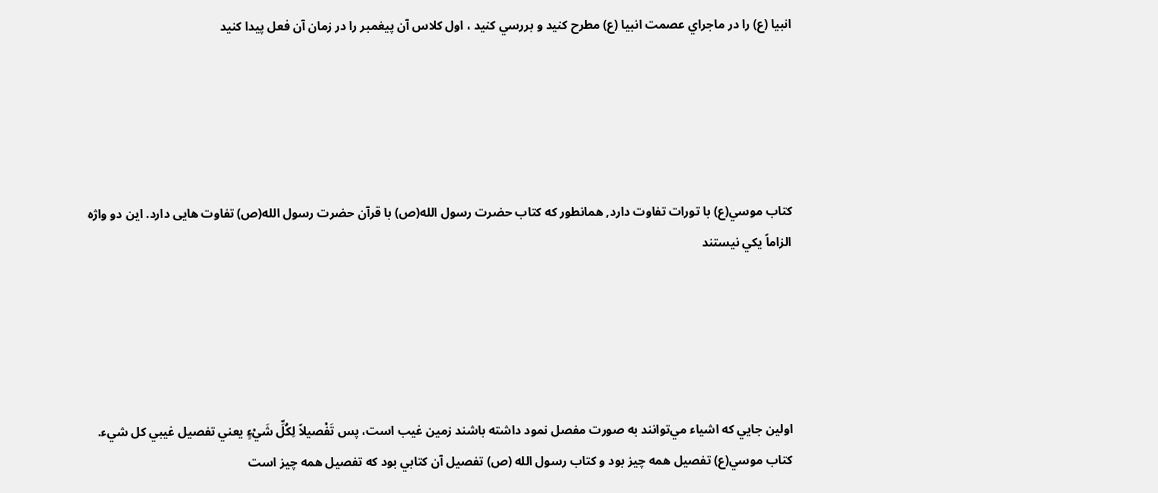انبيا (ع) را در ماجراي عصمت انبيا (ع) مطرح کنيد و بررسي کنيد ، اول کلاس آن پيغمبر را در زمان آن فعل پيدا کنيد





کتاب موسي(ع) با تورات تفاوت دارد, همانطور که کتاب حضرت رسول الله(ص) با قرآن حضرت رسول الله(ص) تفاوت هایی دارد. اين دو واژه الزاماً يکي نيستند





اولين جايي که اشياء مي‌توانند به صورت مفصل نمود داشته باشند زمين غيب است، پس تَفْصيلاً لِکُلِّ شَيْءٍ يعني تفصيل غيبي کل شيء. کتاب موسي(ع) تفصيل همه چيز بود و کتاب رسول الله (ص) تفصيل آن کتابي بود که تفصيل همه چيز است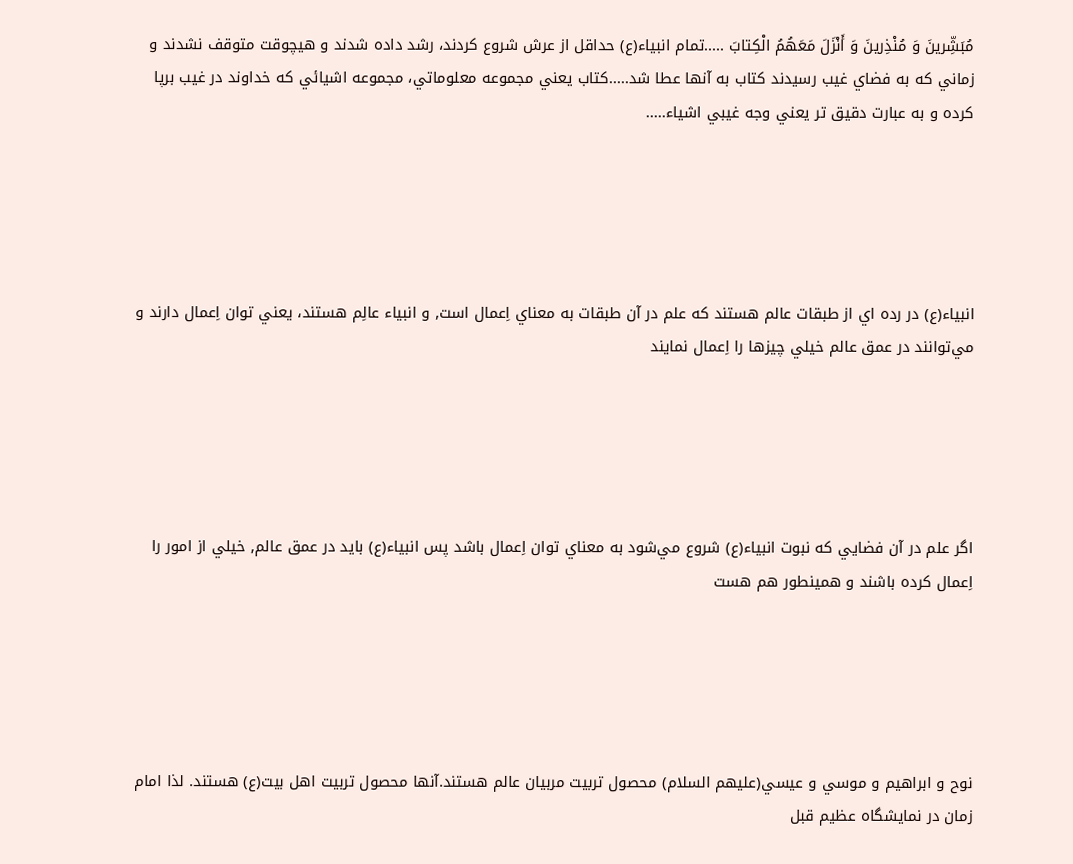مُبَشِّرينَ وَ مُنْذِرينَ وَ أَنْزَلَ مَعَهُمُ الْکِتابَ .....تمام انبياء(ع) حداقل از عرش شروع کردند، رشد داده شدند و هيچوقت متوقف نشدند و زماني که به فضاي غيب رسيدند کتاب به آنها عطا شد.....کتاب يعني مجموعه معلوماتي، مجموعه اشيائي که خداوند در غيب برپا کرده و به عبارت دقيق تر يعني وجه غيبي اشياء.....





انبياء(ع) در رده اي از طبقات عالم هستند که علم در آن طبقات به معناي اِعمال است, و انبياء عالِم هستند، يعني توان اِعمال دارند و مي‌توانند در عمق عالم خيلي چيزها را اِعمال نمايند





اگر علم در آن فضايي که نبوت انبياء(ع) شروع مي‌شود به معناي توان اِعمال باشد پس انبياء(ع) بايد در عمق عالم, خيلي از امور را اِعمال کرده باشند و همينطور هم هست





نوح و ابراهيم و موسي و عيسي(عليهم السلام) محصول تربيت مربيان عالم هستند.آنها محصول تربيت اهل بيت(ع) هستند. لذا امام زمان در نمايشگاه عظيم قبل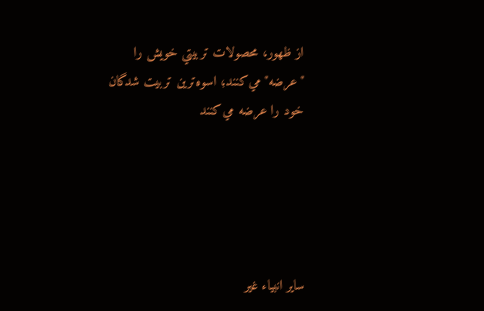از ظهور، محصولات تربيتي خويش را "عرضه" مي‌کنند؛ اسوه‌ترين تربيت شدگان خود را عرضه مي‌کنند





ساير انبياء غير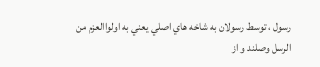رسول ، توسط رسولان به شاخه هاي اصلي يعني به اولواالعزم من الرسل وصلند و از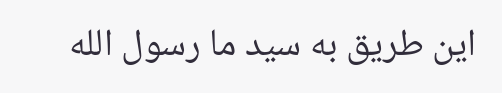اين طريق به سيد ما رسول الله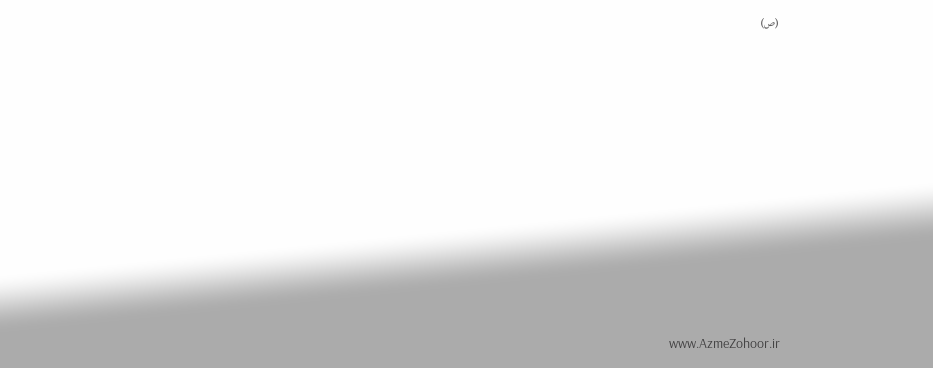(ص)













www.AzmeZohoor.ir